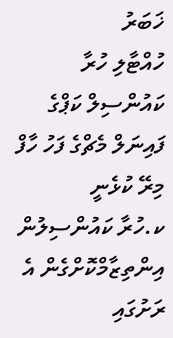ޚަބަރު
ހުއްޓާލި ހުރާ ކައުންސިލް ކަޕްގެ ފައިނަލް މެޗްގެ ފަހު ހާފް މިރޭ ކުޅެނީ
ކ.ހުރާ ކައުންސިލުން އިންތިޒާމްކޮށްގެން އެ ރަށުގައި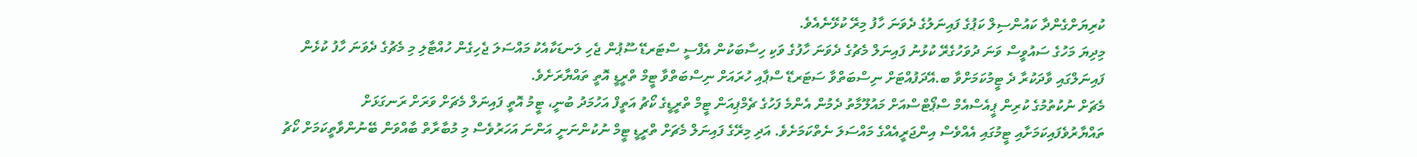ކުރިޔަށްގެންދާ ކައުންސިލް ކަޕުގެ ފައިނަލުގެ ދެވަނަ ހާފު މިރޭ ކުޅޭނެއެވެ.
މިދިޔަ މަހުގެ ސައުވީސް ވަނަ ދުވަހުގެރޭ ކުޅުނު ފައިނަލް މެޗުގެ ދެވަނަ ހާފުގެ ވަކި ހިސާބަކުން އެފްސީ ސްޓަރޑޭ ސޫޕުން ޖެހި ލަނޑަކާއެކު މައްސަލަ ޖެހިގެން ހުއްޓާލި މި މެޗުގެ ދެވަނަ ހާފު ކުޅެން ފައިނަލްގައި ވާދަކުރާ ދެ ޓީމުކަމަށްވާ ބ.އޭދަފުއްޓަށް ނިސްބަތްވާ ސަޓަރޑޭ ސްޕާއި ހުރައަށް ނިސްބަތްވާ ޓީމް ތްރީޑީ އޮތީ ތައްޔާރަށެވެ.
މެޗަށް ނުކުތުމުގެ ކުރިން ޕީއެސްއެމް ސްޕޯޓްސްއަށް މައުލޫމާތު ދެމުން އެންމެ ފަހުގެ ޗެމްޕިއަން ޓީމް ތްރީޑީގެ ކޯޗު އަތީފް އަހުމަދު ބުނީ، ޓީމު އޮތީ ފައިނަލް މެޗަށް ވަރަށް ރަނގަޅަށް ތައްޔާރުވެފައިކަމަށާއި ޓީމުގައި އެއްވެސް އިންޖަރީއެއްގެ މައްސަލަ ނެތްކަމަށެވެ. އަދި މިރޭގެ ފައިނަލް މެޗަށް ތްރީޑީ ޓީމް ނުކުންނަނީ އަންނަ އަހަރުވެސް މި މުބާރާތް ބާއްވަން ބޭނުންވާތީކަމަށް ކޯޗު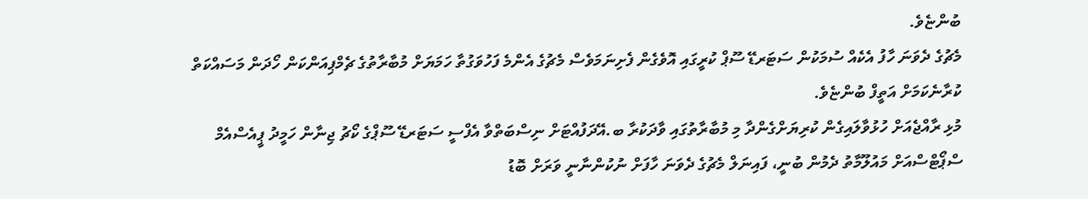ބުންޏެވެ.
މެޗުގެ ދެވަނަ ހާފު އެކެއް ސުމަކުން ސަޓަރޑޭ ސޫޕް ކުރީގައި އޮވެގެން ފެށިނަމަވެސް މެޗުގެ އެންމެ ފަހުވަގުތާ ހަމަޔަށް މުބާރާތުގެ ޗެމްޕިއަންކަން ހޯދަން މަސައްކަތް ކުރާނެކަމަށް އަތީފް ބުންޏެވެ.
މުޅި ރާއްޖެއަށް ހުޅުވާލައިގެން ކުރިޔަށްގެންދާ މި މުބާރާތުގައި ވާދަކުރާ ބ.އޭދަފުއްޓަށް ނިސްބަތްވާ އެފްސީ ސަޓަރޑޭ ސޫޕްގެ ކޯޗު ޖިނާން ހަމީދު ޕީއެސްއެމް ސްޕޯޓްސްއަށް މައުލޫމާތު ދެމުން ބުނީ، ފައިނަލް މެޗުގެ ދެވަނަ ހާފަށް ނުކުންނާނީ ވަރަށް ބޮޑު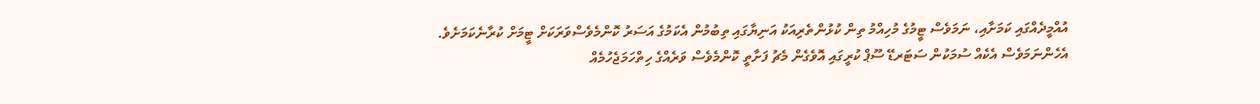އުއްމީދެއްގައި ކަމަށާއި، ނަމަވެސް ޓީމުގެ މުހިއްމު ތިން ކުޅުންތެރިއަކު އަނިޔާގައި ތިބުމުން އެކަމުގެ އަސަރު ކޮންމެވެސްވަރަކަށް ޓީމަށް ކުރާނެކަމަށެވެ.
އެހެންނަމަވެސް އެކެއް ސުމަކުން ސަޓަރޑޭ ސޫޕް ކުރީގައި އޮވެގެން މެޗު ފަށާތީ ކޮންމެވެސް ވަރެއްގެ ހިތްހަމަޖެހުމެއް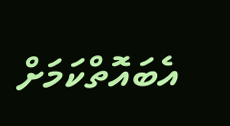އެބައޮތްކަމަށް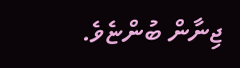ޖިނާން ބުންޏެވެ.